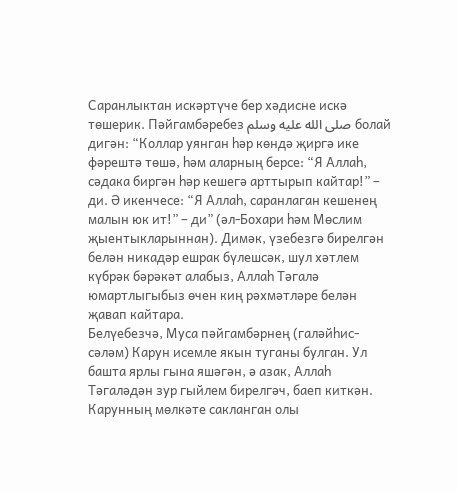Саранлыктан искәртүче бер хәдисне искә төшерик. Пәйгамбәребез صلى الله عليه وسلم болай дигән: “Коллар уянган һәр көндә җиргә ике фәрештә төшә, һәм аларның берсе: “Я Аллаһ, сәдака биргән һәр кешегә арттырып кайтар!” – ди. Ә икенчесе: “Я Аллаһ, саранлаган кешенең малын юк ит!” – ди” (әл-Бохари һәм Мөслим җыентыкларыннан). Димәк, үзебезгә бирелгән белән никадәр ешрак бүлешсәк, шул хәтлем күбрәк бәрәкәт алабыз, Аллаһ Тәгалә юмартлыгыбыз өчен киң рәхмәтләре белән җавап кайтара.
Белүебезчә, Муса пәйгамбәрнең (галәйһис-сәләм) Карун исемле якын туганы булган. Ул башта ярлы гына яшәгән, ә азак, Аллаһ Тәгаләдән зур гыйлем бирелгәч, баеп киткән. Карунның мөлкәте сакланган олы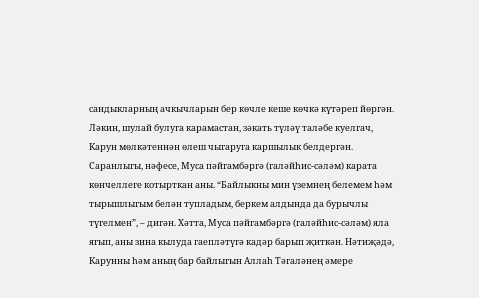сандыкларның ачкычларын бер көчле кеше көчкә күтәреп йөргән. Ләкин, шулай булуга карамастан, зәкать түләү таләбе куелгач, Карун мөлкәтеннән өлеш чыгаруга каршылык белдергән. Саранлыгы, нәфесе, Муса пәйгамбәргә (галәйһис-сәләм) карата көнчеллеге котырткан аны. “Байлыкны мин үземнең белемем һәм тырышлыгым белән тупладым, беркем алдында да бурычлы түгелмен”, – дигән. Хәтта, Муса пәйгамбәргә (галәйһис-сәләм) яла ягып, аны зина кылуда гаепләтүгә кадәр барып җиткән. Нәтиҗәдә, Карунны һәм аның бар байлыгын Аллаһ Тәгаләнең әмере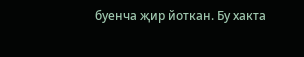буенча җир йоткан. Бу хакта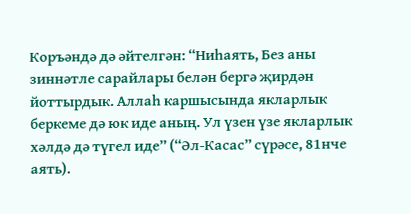Коръәндә дә әйтелгән: “Ниһаять, Без аны зиннәтле сарайлары белән бергә җирдән йоттырдык. Аллаһ каршысында якларлык беркеме дә юк иде аның. Ул үзен үзе якларлык хәлдә дә түгел иде” (“Әл-Касас” сүрәсе, 81нче аять).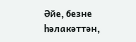Әйе, безне һәлакәттән,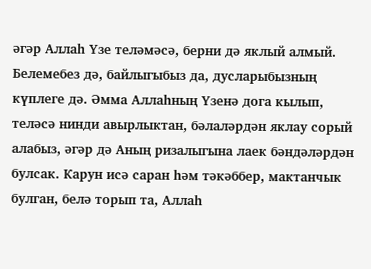әгәр Аллаһ Үзе теләмәсә, берни дә яклый алмый. Белемебез дә, байлыгыбыз да, дусларыбызның күплеге дә. Әмма Аллаһның Үзенә дога кылып, теләсә нинди авырлыктан, бәлаләрдән яклау сорый алабыз, әгәр дә Аның ризалыгына лаек бәндәләрдән булсак. Карун исә саран һәм тәкәббер, мактанчык булган, белә торып та, Аллаһ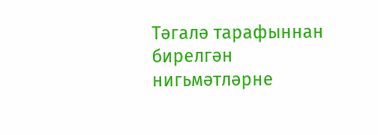Тәгалә тарафыннан бирелгән нигьмәтләрне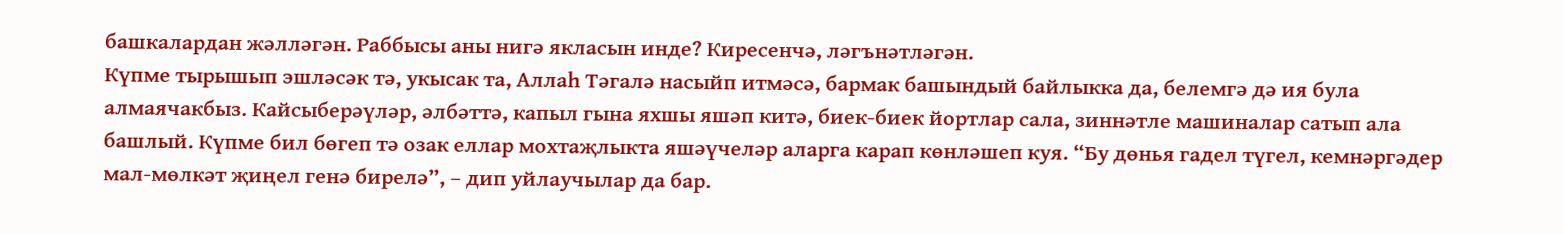башкалардан жәлләгән. Раббысы аны нигә якласын инде? Киресенчә, ләгънәтләгән.
Күпме тырышып эшләсәк тә, укысак та, Аллаһ Тәгалә насыйп итмәсә, бармак башындый байлыкка да, белемгә дә ия була алмаячакбыз. Кайсыберәүләр, әлбәттә, капыл гына яхшы яшәп китә, биек-биек йортлар сала, зиннәтле машиналар сатып ала башлый. Күпме бил бөгеп тә озак еллар мохтаҗлыкта яшәүчеләр аларга карап көнләшеп куя. “Бу дөнья гадел түгел, кемнәргәдер мал-мөлкәт җиңел генә бирелә”, – дип уйлаучылар да бар.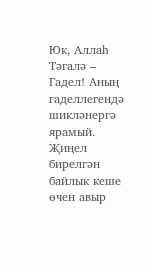Юк, Аллаһ Тәгалә – Гадел! Аның гаделлегендә шикләнергә ярамый. Җиңел бирелгән байлык кеше өчен авыр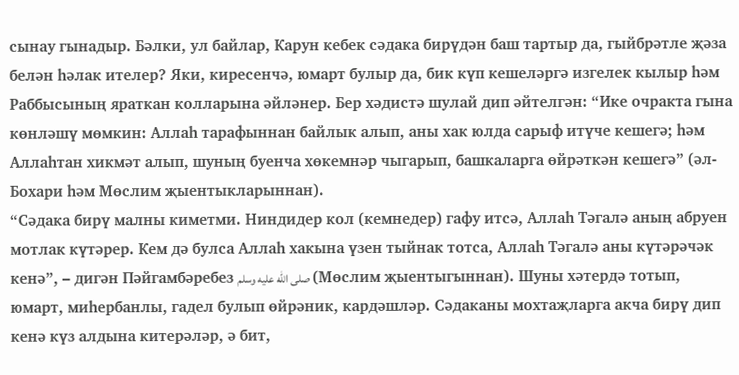сынау гынадыр. Бәлки, ул байлар, Карун кебек сәдака бирүдән баш тартыр да, гыйбрәтле җәза белән һәлак ителер? Яки, киресенчә, юмарт булыр да, бик күп кешеләргә изгелек кылыр һәм Раббысының яраткан колларына әйләнер. Бер хәдистә шулай дип әйтелгән: “Ике очракта гына көнләшү мөмкин: Аллаһ тарафыннан байлык алып, аны хак юлда сарыф итүче кешегә; һәм Аллаһтан хикмәт алып, шуның буенча хөкемнәр чыгарып, башкаларга өйрәткән кешегә” (әл-Бохари һәм Мөслим җыентыкларыннан).
“Сәдака бирү малны киметми. Ниндидер кол (кемнедер) гафу итсә, Аллаһ Тәгалә аның абруен мотлак күтәрер. Кем дә булса Аллаһ хакына үзен тыйнак тотса, Аллаһ Тәгалә аны күтәрәчәк кенә”, – дигән Пәйгамбәребез صلى الله عليه وسلم (Мөслим җыентыгыннан). Шуны хәтердә тотып, юмарт, миһербанлы, гадел булып өйрәник, кардәшләр. Сәдаканы мохтаҗларга акча бирү дип кенә күз алдына китерәләр, ә бит,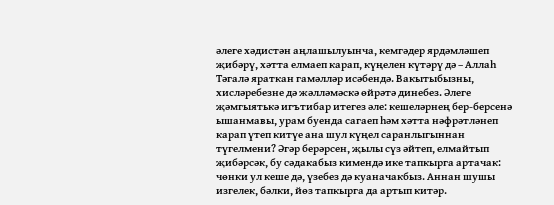әлеге хәдистән аңлашылуынча, кемгәдер ярдәмләшеп җибәрү, хәтта елмаеп карап, күңелен күтәрү дә – Аллаһ Тәгалә яраткан гамәлләр исәбендә. Вакытыбызны, хисләребезне дә жәлләмәскә өйрәтә динебез. Әлеге җәмгыятькә игътибар итегез әле: кешеләрнең бер-берсенә ышанмавы, урам буенда сагаеп һәм хәтта нәфрәтләнеп карап үтеп китүе ана шул күңел саранлыгыннан түгелмени? Әгәр берәрсен, җылы сүз әйтеп, елмайтып җибәрсәк, бу сәдакабыз кимендә ике тапкырга артачак: чөнки ул кеше дә, үзебез дә куаначакбыз. Аннан шушы изгелек, бәлки, йөз тапкырга да артып китәр.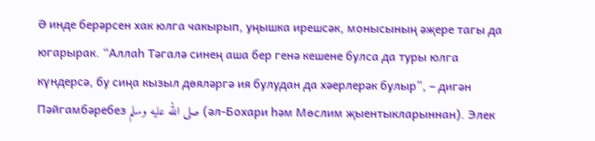Ә инде берәрсен хак юлга чакырып, уңышка ирешсәк, монысының әҗере тагы да югарырак. “Аллаһ Тәгалә синең аша бер генә кешене булса да туры юлга күндерсә, бу сиңа кызыл дөяләргә ия булудан да хәерлерәк булыр”, – дигән Пәйгамбәребез صلى الله عليه وسلم (әл-Бохари һәм Мөслим җыентыкларыннан). Элек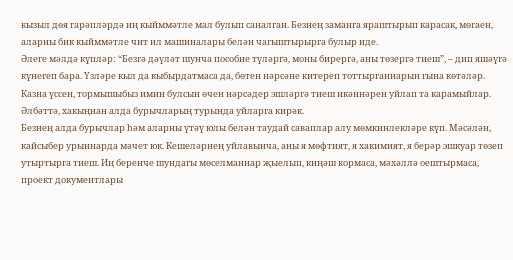кызыл дөя гарәпләрдә иң кыйммәтле мал булып саналган. Безнең заманга яраштырып карасак, мөгаен, аларны бик кыйммәтле чит ил машиналары белән чагыштырырга булыр иде.
Әлеге мәлдә күпләр: “Безгә дәүләт шунча пособие түләргә, моны бирергә, аны төзергә тиеш”, – дип яшәүгә күнегеп бара. Үзләре кыл да кыбырдатмаса да, бөтен нәрсәне китереп тоттырганнарын гына көтәләр. Казна үссен, тормышыбыз имин булсын өчен нәрсәдер эшләргә тиеш икәннәрен уйлап та карамыйлар. Әлбәттә, хакыңнан алда бурычларың турында уйларга кирәк.
Безнең алда бурычлар һәм аларны үтәү юлы белән таудай саваплар алу мөмкинлекләре күп. Мәсәлән, кайсыбер урыннарда мәчет юк. Кешеләрнең уйлавынча, аны я мөфтият, я хакимият, я берәр эшкуар төзеп утыртырга тиеш. Иң беренче шундагы мөселманнар җыелып, киңәш кормаса, мәхәллә оештырмаса, проект документлары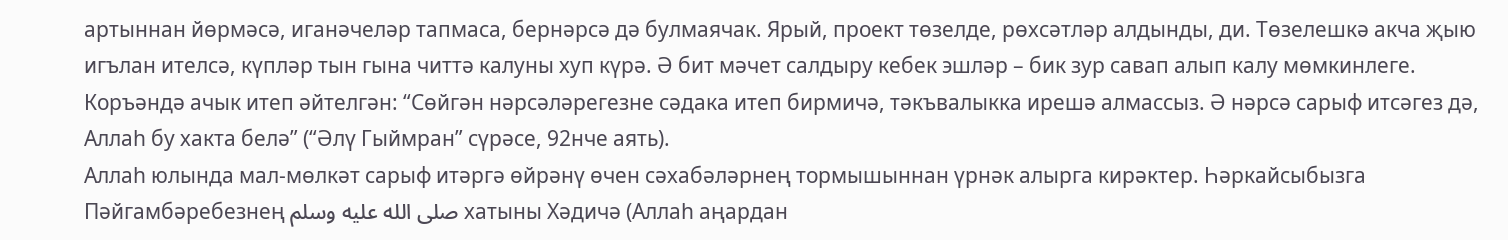артыннан йөрмәсә, иганәчеләр тапмаса, бернәрсә дә булмаячак. Ярый, проект төзелде, рөхсәтләр алдынды, ди. Төзелешкә акча җыю игълан ителсә, күпләр тын гына читтә калуны хуп күрә. Ә бит мәчет салдыру кебек эшләр – бик зур савап алып калу мөмкинлеге. Коръәндә ачык итеп әйтелгән: “Сөйгән нәрсәләрегезне сәдака итеп бирмичә, тәкъвалыкка ирешә алмассыз. Ә нәрсә сарыф итсәгез дә, Аллаһ бу хакта белә” (“Әлү Гыймран” сүрәсе, 92нче аять).
Аллаһ юлында мал-мөлкәт сарыф итәргә өйрәнү өчен сәхабәләрнең тормышыннан үрнәк алырга кирәктер. Һәркайсыбызга Пәйгамбәребезнең صلى الله عليه وسلم хатыны Хәдичә (Аллаһ аңардан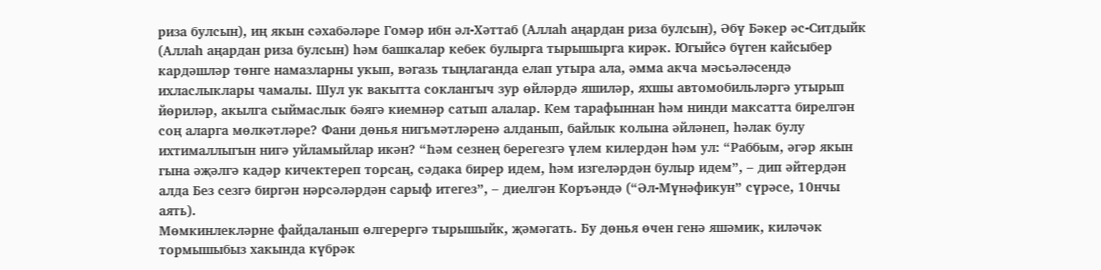риза булсын), иң якын сәхабәләре Гомәр ибн әл-Хәттаб (Аллаһ аңардан риза булсын), Әбү Бәкер әс-Ситдыйк (Аллаһ аңардан риза булсын) һәм башкалар кебек булырга тырышырга кирәк. Югыйсә бүген кайсыбер кардәшләр төнге намазларны укып, вәгазь тыңлаганда елап утыра ала, әмма акча мәсьәләсендә ихласлыклары чамалы. Шул ук вакытта соклангыч зур өйләрдә яшиләр, яхшы автомобильләргә утырып йөриләр, акылга сыймаслык бәягә киемнәр сатып алалар. Кем тарафыннан һәм нинди максатта бирелгән соң аларга мөлкәтләре? Фани дөнья нигьмәтләренә алданып, байлык колына әйләнеп, һәлак булу ихтималлыгын нигә уйламыйлар икән? “Һәм сезнең берегезгә үлем килердән һәм ул: “Раббым, әгәр якын гына әҗәлгә кадәр кичектереп торсаң, сәдака бирер идем, һәм изгеләрдән булыр идем”, – дип әйтердән алда Без сезгә биргән нәрсәләрдән сарыф итегез”, – диелгән Коръәндә (“Әл-Мүнәфикун” сүрәсе, 10нчы аять).
Мөмкинлекләрне файдаланып өлгерергә тырышыйк, җәмәгать. Бу дөнья өчен генә яшәмик, киләчәк тормышыбыз хакында күбрәк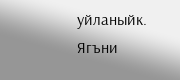уйланыйк. Ягъни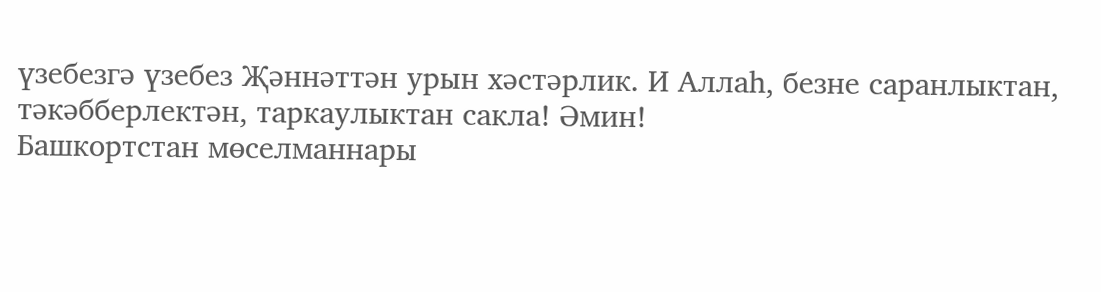үзебезгә үзебез Җәннәттән урын хәстәрлик. И Аллаһ, безне саранлыктан, тәкәбберлектән, таркаулыктан сакла! Әмин!
Башкортстан мөселманнары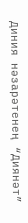Диния нәзарәтенең “Диянәт”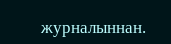журналыннан.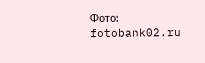Фото: fotobank02.ru